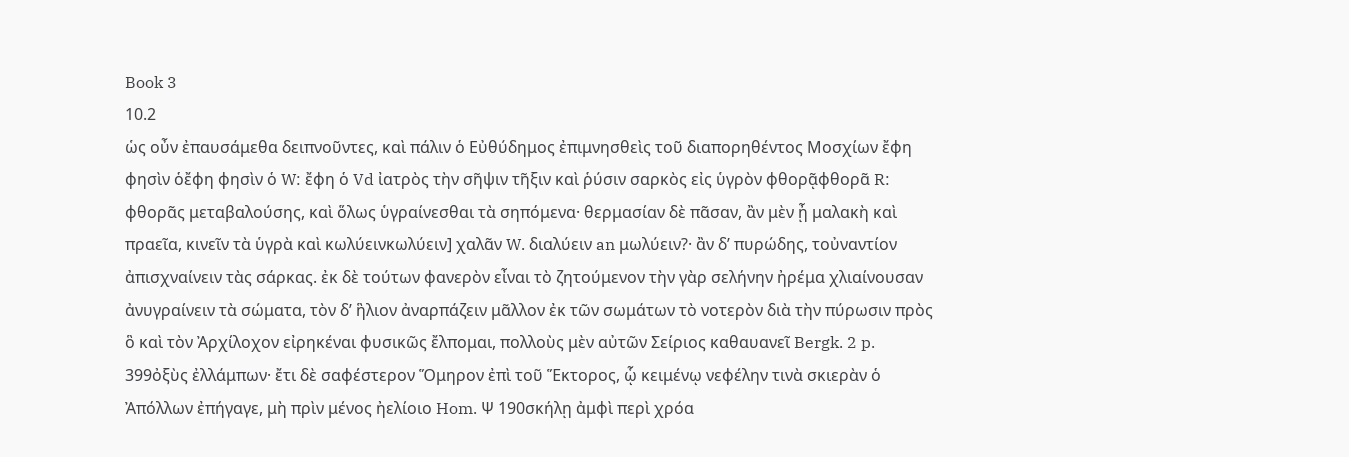Book 3
10.2
ὡς οὖν ἐπαυσάμεθα δειπνοῦντες, καὶ πάλιν ὁ Εὐθύδημος ἐπιμνησθεὶς τοῦ διαπορηθέντος Μοσχίων ἔφη φησὶν ὁἔφη φησὶν ὁ W: ἔφη ὁ Vd ἰατρὸς τὴν σῆψιν τῆξιν καὶ ῥύσιν σαρκὸς εἰς ὑγρὸν φθορᾷφθορᾶ R: φθορᾶς μεταβαλούσης, καὶ ὅλως ὑγραίνεσθαι τὰ σηπόμενα· θερμασίαν δὲ πᾶσαν, ἂν μὲν ᾖ μαλακὴ καὶ πραεῖα, κινεῖν τὰ ὑγρὰ καὶ κωλύεινκωλύειν] χαλᾶν W. διαλύειν an μωλύειν?· ἂν δʼ πυρώδης, τοὐναντίον ἀπισχναίνειν τὰς σάρκας. ἐκ δὲ τούτων φανερὸν εἶναι τὸ ζητούμενον τὴν γὰρ σελήνην ἠρέμα χλιαίνουσαν ἀνυγραίνειν τὰ σώματα, τὸν δʼ ἣλιον ἀναρπάζειν μᾶλλον ἐκ τῶν σωμάτων τὸ νοτερὸν διὰ τὴν πύρωσιν πρὸς ὃ καὶ τὸν Ἀρχίλοχον εἰρηκέναι φυσικῶς ἔλπομαι, πολλοὺς μὲν αὐτῶν Σείριος καθαυανεῖ Bergk. 2 p. 399ὀξὺς ἐλλάμπων· ἔτι δὲ σαφέστερον Ὅμηρον ἐπὶ τοῦ Ἕκτορος, ᾧ κειμένῳ νεφέλην τινὰ σκιερὰν ὁ Ἀπόλλων ἐπήγαγε, μὴ πρὶν μένος ἠελίοιο Hom. Ψ 190σκήλῃ ἀμφὶ περὶ χρόα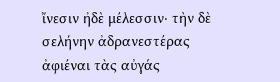ἴνεσιν ἠδὲ μέλεσσιν· τὴν δὲ σελήνην ἀδρανεστέρας ἀφιέναι τὰς αὐγάς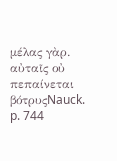μέλας γὰρ. αὐταῖς οὐ πεπαίνεται βότρυςNauck. p. 744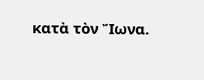κατὰ τὸν Ἴωνα.